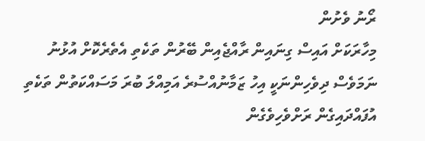ރޯނު ވެށުން
މިހާރަކަށް އައިސް ގިނައިން ރާއްޖެއިން ބޭރުން ތަކެތި އެތެރެކޮށް އުޅުނު ނަމަވެސް ދިވެހިންނަކީ އިހު ޒަމާނުއްސުރެ އަމިއްލަ ބުރަ މަސައްކަތުން ތަކެތި އުފައްދައިގެން ރަށްވެހިވެގެން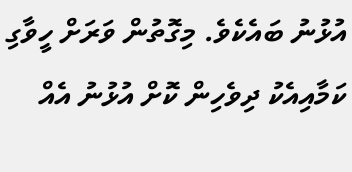އުޅުނު ބައެކެވެ. މިގޮތުން ވަރަށް ހީވާގި ކަމާއިއެކު ދިވެހިން ކޮށް އުޅުނު އެއް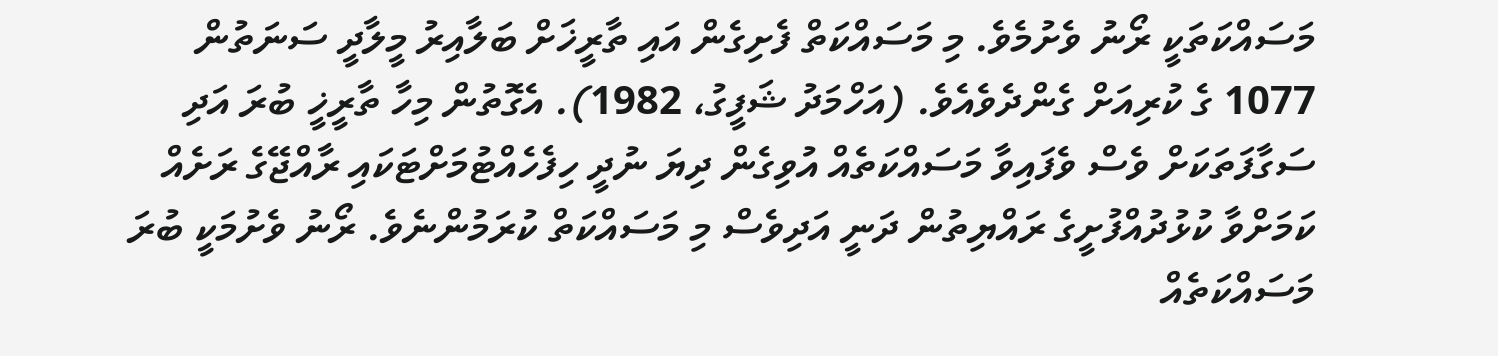މަސައްކަތަކީ ރޯނު ވެށުމެވެ. މި މަސައްކަތް ފެށިގެން އައި ތާރީޚަށް ބަލާއިރު މީލާދީ ސަނަތުން 1077 ގެ ކުރިއަށް ގެންދެވެއެވެ. (އަހްމަދު ޝަފީގު، 1982). އެގޮތުން މިހާ ތާރީޚީ ބުރަ އަދި ސަގާފަތަކަށް ވެސް ވެފައިވާ މަސައްކަތެއް އުވިގެން ދިޔަ ނުދީ ހިފެހެއްޓުމަށްޓަކައި ރާއްޖޭގެ ރަށެއް ކަމަށްވާ ކުޅުދުއްފުށީގެ ރައްޔިތުން ދަނީ އަދިވެސް މި މަސައްކަތް ކުރަމުންނެވެ. ރޯނު ވެށުމަކީ ބުރަ މަސައްކަތެއް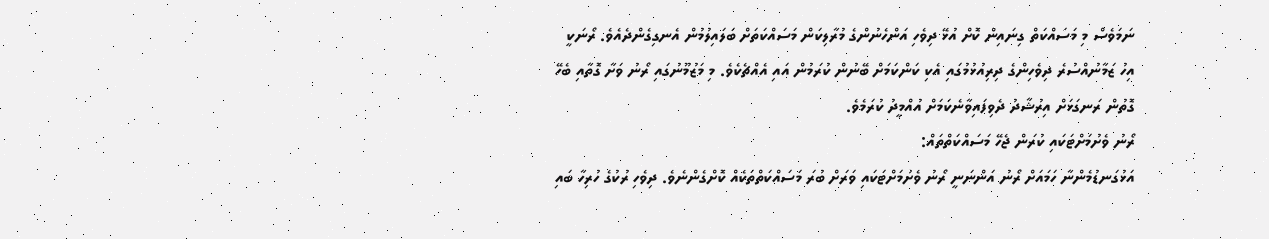ނަމަވެސް މި މަސައްކަތް ގިނައިން ކޮށް އުޅޭ ދިވެހި އަންހެނުންގެ މުރާލިކަން މަސައްކަތަށް ބަލައިލުމުން އެނގިގެންދެއެވެ. ރޯނަކީ އިހު ޒަމާނުއްސުރެ ދިވެހިންގެ ދިރިއުޅުމުގައި އެކި ކަންކަމަށް ބޭނުން ކުރަމުން އައި އެއްޗެކެވެ. މި މަޒުމޫނުގައި ރޯނު ވަށާ ގޮތާއި ބެހޭ ގޮތުން ރަނގަޅަށް އިރުޝާދު ދެވިފައިވާނެކަމަށް އުއްމީދު ކުރަމެވެ.
ރޯނު ވެށުމަށްޓަކައި ކުރަން ޖެހޭ މަސައްކަތްތައް:
އަޅުގަނޑުމެންނާ ހަމައަށް ރޯނު އަންނަނީ ރޯނު ވެށުމަށްޓަކައި ވަރަށް ބުރަ މަސައްކަތްތަކެއް ކޮށްގެންނެވެ. ދިވެހި ރުކުގެ ހުރިހާ ބައި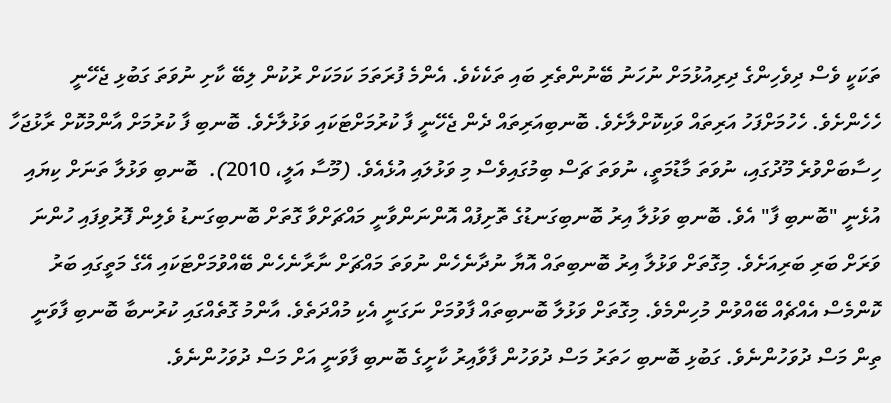ތަކަކީ ވެސް ދިވެހިންގެ ދިރިއުޅުމަށް ނުހަނު ބޭނުންތެރި ބައި ތަކެކެވެ. އެންމެ ފުރަތަމަ ކަމަކަށް ރުކުން ލިބޭ ކާށި ނުވަތަ ގަބުޅި ޖެހޭނީ ހެހެންށެވެ. ހެހުމަށްފަހު އަރިތައް ވަކިކޮށްލާށެވެ. ބޮނބިއަރިތައް ދެން ޖެހޭނީ ފާ ކުރުމަށްޓަކައި ވަޅުލާށެވެ. ބޮނބި ފާ ކުރުމަށް އާންމުކޮށް ރާޅުޖަހާ ހިސާބަށްވުރެ މޫދުގައި، ނުވަތަ މާޑުމަތީ، ނުވަތަ ޗަސް ބިމުގައިވެސް މި ވަޅުލައި އުޅެއެވެ. (މޫސާ އަލީ، 2010).  ބޮނބި ވަޅުލާ ތަނަށް ކިޔައި އުޅެނީ "ބޮނބި ފާ" އެވެ. ބޮނބި ވަޅުލާ އިރު ބޮނބިގަނޑުގެ ތޮށިފުއް އޮންނަންވާނީ މައްޗަށްވާ ގޮތަށް ބޮނބިގަނޑު ވެލިން ފޮރުވިފައި ހުންނަ ވަރަށް ބަރި ބަރިއަށެވެ. މިގޮތަށް ވަޅުލާ އިރު ބޮނބިތައް އޮޔާ ނުދާނެހެން ނުވަތަ މައްޗަށް ނާރާނެހެން ބޭއްވުމަށްޓަކައި އޭގެ މަތީގައި ބަރު ކޮންމެސް އެއްޗެއް ބޭއްވުން މުހިންމެވެ. މިގޮތަށް ވަޅުލާ ބޮނބިތައް ފާވުމަށް ނަގަނީ އެކި މުއްދަތެވެ. އާންމު ގޮތެއްގައި ކުރުނބާ ބޮނބި ފާވަނީ ތިން މަސް ދުވަހުންނެވެ. ގަބުޅި ބޮނބި ހަތަރު މަސް ދުވަހުން ފާވާއިރު ކާށީގެ ބޮނބި ފާވަނީ އަށް މަސް ދުވަހުންނެވެ.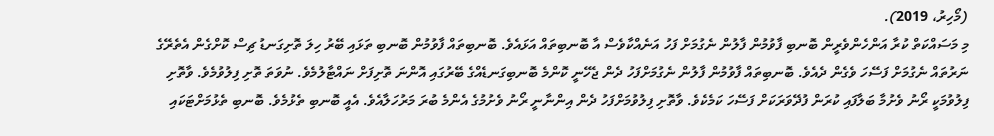(މޯހިރު، 2019).
މި މަސައްކަތް ކުރާ އަންހެންވެރީން ބޮނބި ފާވުމުން ފާލުން ނެގުމަށް ފަހު އަނެއްކާވެސް އާ ބޮނބިތައް އަޅައެވެ. ބޮނބިތައް ފާވުމުން ބޮނބި ތަޅައި ބޭރު ހިލަ ތޮށިގަނޑު ޗިސް ކޮށްގެން އެތެރޭގެ ނަރުތައް ނެގުމަށް ފަސޭހަ ވެގެން ދެއެވެ. ބޮނބިތައް ފާވުމުން ފާލުން ނެގުމަށްފަހު ދެން ޖެހޭނީ ކޮންމެ ބޮނބިގަނޑެއްގެ ބޭރުގައި އޮންނަ ތޮށިފަށް ނައްޓާލުމެވެ. ނުވަތަ ތޮށި ފިލުވުމެވެ. ވާތޮށި ފިލުވުމަކީ ރޯނު ވެށުމާ ބަލާފައި ކުރަން ފުދޭވަރަކަށް ފަސޭހަ ކަމެކެވެ. ވާތޮށި ފިލުވުމަށްފަހު ދެން އިންނާނީ ރޯނު ވެށުމުގެ އެންމެ ބުރަ މަރުހަލާއެވެ. އެއީ ބޮނބި ތެޅުމެވެ. ބޮނބި ތެޅުމަށްޓަކައި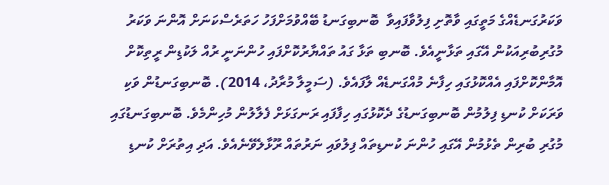ވަކަރުގަނޑެއްގެ މަތީގައި ވާތޮށި ފިލުވާފައިވާ  ބޮނބިގަނޑު ބޭއްވުމަށްފަހު ހަތަރެސްކަނަށް އޮންނަ ވަކަރު މުގުރިބުރިއަކުން އޭގައި ތަޅާނީއެވެ. ބޮނބި ތަޅާ ގައު ތައްޔާރުކޮށްފައި ހުންނަނީ ރުއް ލަކުޑިން ރީތިކޮށް އޮމާންކޮށްފައި އެއްކޮޅުގައި ހިފާނެ މުއްގަނޑެއް ލާފައެވެ. (ސަމީލާ މުރާދު، 2014). ބޮނބިގަނޑުން ވަކި ވަރަކަށް ކުނޑި ފިލުމުން ބޮނބިގަނޑުގެ ދެކޮޅުގައި ހިފާފައި ރަނގަޅަށް ފެލާލުން މުހިންމެވެ. ބޮނބިގަނޑުގައި މުގުރި ބުރިން ތެޅުމުން އޭގައި ހުންނަ ކުނޑިތައް ފިލުވައި ނަރުތައް ރޫޅާލެވޭނެއެވެ. އަދި އިތުރަށް ކުނޑި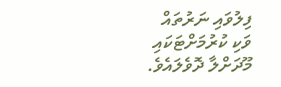ފިލުވައި ނަރުތައް ވަކި ކުރުމަށްޓަކައި މޫދަށްލާ ދޮވެލައެވެ.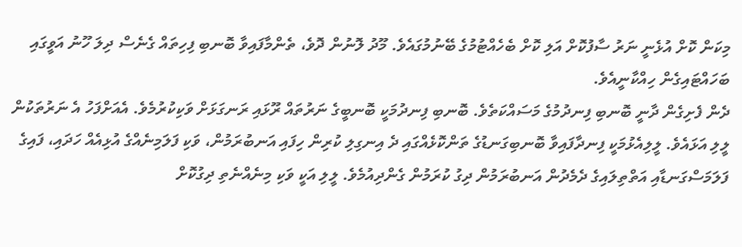މިކަން ކޮށް އުޅެނީ ނަރު ސާފުކޮށް އަލި ކޮށް ބެހެއްޓުމުގެ ބޭނުމުގައެވެ. މޫދު ލޮނުން ދޮވެ، ތެންމާފައިވާ ބޮނބި ފިހިތައް ގެނެސް ދިލަ ހޫނު އަވީގައި ބަހައްޓައިގެން ހިއްކާނީއެވެ.
ދެން ފެށިގެން ދާނީ ބޮނބި ފިނދުމުގެ މަސައްކަތެވެ. ބޮނބި ފިނދުމަކީ ބޮނބީގެ ނަރުތައް ރޫޅައި ރަނގަޅަށް ވަކިކުރުމެވެ. އެއަށްފަހު އެ ނަރުތަކުން ލީލި އަޅައެވެ. ލީލިއެޅުމަކީ ފިނދާފައިވާ ބޮނބިގަނޑުގެ ތަންކޮޅެއްގައި ދެ އިނގިލި ކުރިން ހިފައި އަނބުރަމުން، ވަކި ފަލަމިނެއްގެ އުޅިއެއް ހަދައި، ފައިގެ ފަލަމަސްގަނޑާއި އަތްތިލައިގެ ދެމެދުން އަނބުރަމުން ދިގު ކުރަމުން ގެންދިއުމެވެ. ލީލި އަކީ ވަކި މިނެއްނެތި ދިގުކޮށް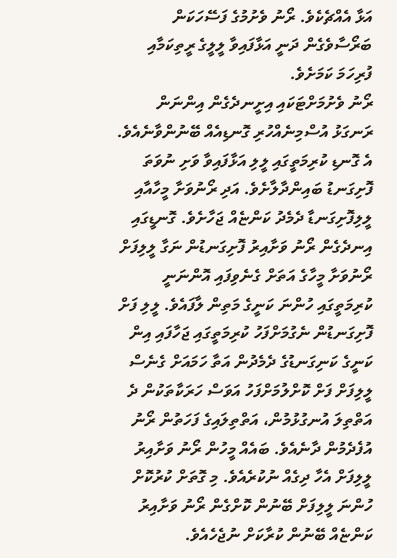އަޅާ އެއްޗެކެވެ. ރޯނު ވެށުމުގެ ފަސޭހަކަން ބަރޯސާވެގެން ދަނީ އަޅާފައިވާ ލީލީގެ ރީތިކަމާއި ފުރިހަމަ ކަމަށެވެ.
ރޯނު ވެށުމަށްޓަކައި އިށީނދެގެން އިންނަން ރަނގަޅު އުސްމިނެއްހުރި ގޮނޑިއެއް ބޭނުންވާނެއެވެ. އެ ގޮނޑި ކުރިމަތީގައި ލީލި އަޅާފައިވާ ވަށި ނުވަތަ ފޮށިގަނޑު ބައިންދާލާށެވެ. އަދި ރޯނުވަށާ މީހާއާއި ލީލިފޮށިގަނޑާ ދެމެދު ކަންޏެއް ޖަހާށެވެ. ގޮނޑީގައި އިނދެގެން ރޯނު ވަށާއިރު ފޮށިގަނޑުން ނަގާ ލީލިފަށް ރޯނުވަށާ މީހާގެ އަތަށް ގެނެވިފައި އޮންނަނީ ކުރިމަތީގައި ހުންނަ ކަނީގެ މަތިން ލާފައެވެ. ލީލި ފަށް ފޮށިގަނޑުން ނެގުމަށްފަހު ކުރިމަތީގައި ޖަހާފައި އިން ކަނީގެ ކަނިގަނޑުގެ ދެމެދުން އަތާ ހަމައަށް ގެނެސް ލީލިފަށް ފަށް ކޮށްލުމަށްފަހު އަވަސް ހަރަކާތަކުން ދެ އަތްތިލަ އުނގުޅުމުން، އަތްތިލައިގެ ފަހަތުން ރޯނު އުފެދެމުން ދާނެއެވެ. ބައެއް މީހުން ރޯނު ވަށާއިރު ލީލިފަށް އެހާ ދިގެއް ނުކުރެއެވެ. މި ގޮތަށް ކުރުކޮށް ހުންނަ ލީލިފަށް ބޭނުން ކޮށްގެން ރޯނު ވަށާއިރު ކަންޏެއް ބޭނުން ކުރާކަށް ނުޖެހެއެވެ.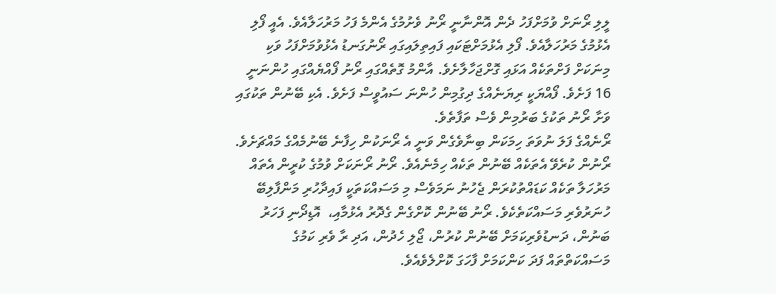ލީލި ރޯނަށް ވުމަށްފަހު ދެން އޮންނާނީ ރޯނު ވެށުމުގެ އެންމެ ފަހު މަރުހަލާއެވެ. އެއީ ފޯލި އެޅުމުގެ މަރުހަލާއެވެ. ފޯލި އެޅުމަށްޓަކައި ފައިތިލައިގައި ރޯނުގަނޑު އެޅުވުމަށްފަހު ވަކި މިނަކަށް ފަށްތަކެއް އަޅައި ގޮށްޖަހާލާށެވެ. އާންމު ގޮތެއްގައި ރޯނު ފޯއްޔެއްގައި ހުންނަނީ 16 ފަށެވެ. ފޯއްޔަކީ ރިޔަނެއްގެ ދިގުމިން ހުންނަ ސައުވީސް ފަށެވެ. އެކި ބޭނުން ތަކުގައި ވަށާ ރޯނު ތަކުގެ ބަރުމިން ވެސް ތަފާތެވެ.
ރޯނެއްގެ ފަލަ ނުވަތަ ހިމަކަން ބިނާވެގެން ވަނީ އެ ރޯނަކުން ހިފާނެ ބޭނުމެއްގެ މައްޗަށެވެ. ރޯނުން ކުރެވޭ އެތަކެއް ބޭނުން ތަކެއް ހިމެނެއެވެ. ރޯނު ރޯނަކަށް ވުމުގެ ކުރީން އެތައް މަރުހަލާ ތަކެއް ކަޑައްތުކުރަން ޖެހުނު ނަމަވެސް މި މަސައްކަތަކީ ފައިދާހުރި މަންފާލިބޭ ހުނަރުވެރި މަސައްކަތެކެވެ. ރޯނު ބޭނުން ކޮށްގެން ގެދޮރު އެޅުމާއި،  އޮޑިދޯނި ފަހަރު ބަނުން، ދަނޑުވެރިކަމަށް ބޭނުން ކުރުން، ޖޯލި ހެދުން، އަދި ރާ ވެރި ކަމުގެ މަސައްކަތްތައް ފަދަ ކަންކަމަށް ފާހަގަ ކޮށްލެވެއެވެ.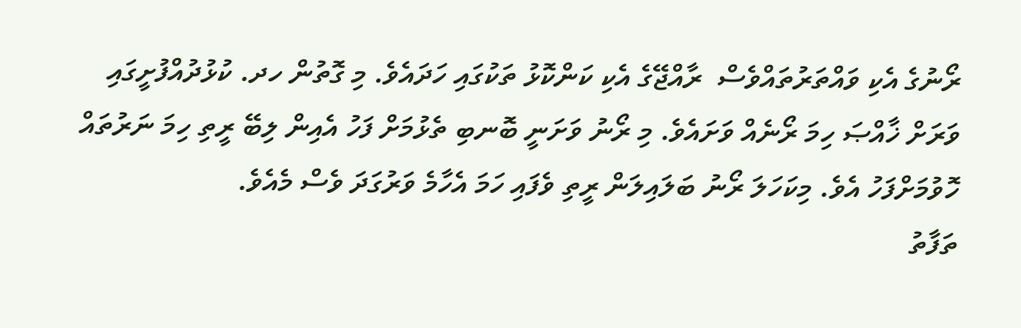ރޯނުގެ އެކި ވައްތަރުތައްވެސް  ރާއްޖޭގެ އެކި ކަންކޮޅު ތަކުގައި ހަދައެވެ. މި ގޮތުން ހދ. ކުޅުދުއްފުށީގައި ވަރަށް ޚާއްޞަ ހިމަ ރޯނެއް ވަށައެވެ. މި ރޯނު ވަށަނީ ބޮނބި ތެޅުމަށް ފަހު އެއިން ލިބޭ ރީތި ހިމަ ނަރުތައް ހޮވުމަށްފަހު އެވެ. މިކަހަލަ ރޯނު ބަލައިލަން ރީތި ވެފައި ހަމަ އެހާމެ ވަރުގަދަ ވެސް މެއެވެ.
ތަފާތު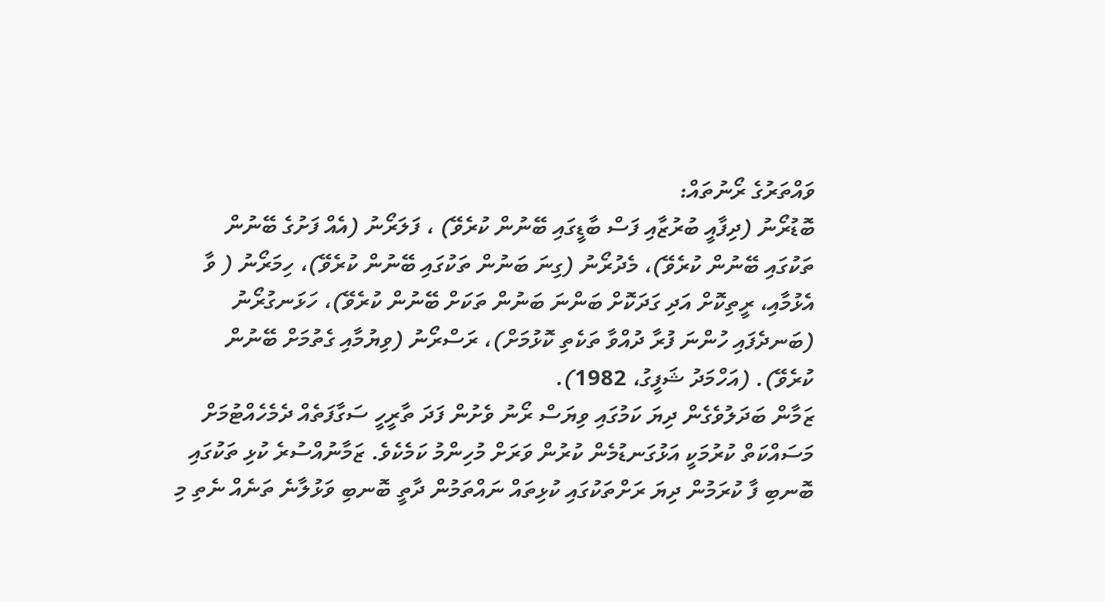ވައްތަރުގެ ރޯނުތައް:
ބޮޑުރޯނު (ދިފާއީ ބުރުޒާއި ފަސް ބާޑީގައި ބޭނުން ކުރެވޭ) ، ފަލަރޯނު (އެއް ފަށުގެ ބޭނުން ތަކުގައި ބޭނުން ކުރެވޭ)، މެދުރޯނު (ގިނަ ބަނުން ތަކުގައި ބޭނުން ކުރެވޭ)، ހިމަރޯނު ( ވާ އެޅުމާއި، ރީތިކޮށް އަދި ގަދަކޮށް ބަންނަ ބަނުން ތަކަށް ބޭނުން ކުރެވޭ)، ހަޅަނގުރޯނު (ބަނދެފައި ހުންނަ ފުރާ ދުއްވާ ތަކެތި ކޮޅުމަށް)، ރަސްރޯނު (ވިޔުމާއި ގެތުމަށް ބޭނުން ކުރެވޭ). (އަހްމަދު ޝަފީގު، 1982).
ޒަމާން ބަދަލުވެގެން ދިޔަ ކަމުގައި ވިޔަސް ރޯނު ވެށުން ފަދަ ތާރީހީ ސަގާފަތެއް ދެމެހެއްޓުމަށް މަސައްކަތް ކުރުމަކީ އަޅުގަނޑުމެން ކުރުން ވަރަށް މުހިންމު ކަމެކެވެ. ޒަމާނުއްސުރެ ކުޅި ތަކުގައި ބޮނބި ފާ ކުރަމުން ދިޔަ ރަށްތަކުގައި ކުޅިތައް ނައްތަމުން ދާތީ ބޮނބި ވަޅުލާނެ ތަނެއް ނެތި މި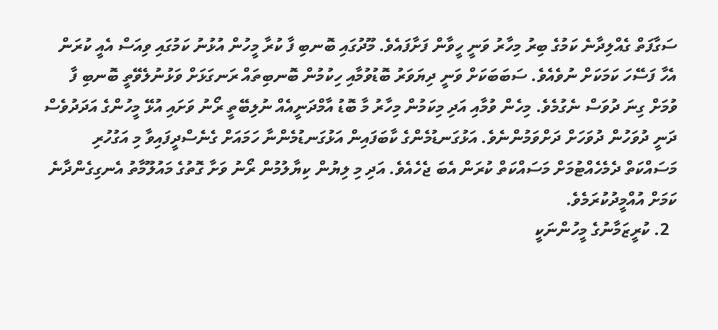ސަގާފަތް ގެއްލިދާނެ ކަމުގެ ބިރު މިހާރު ވަނީ ހީވާން ފަށާފައެވެ. މޫދުގައި ބޮނބި ފާ ކުރާ މީހުން އުޅުނު ކަމުގައި ވިއަސް އެއީ ކުރަން އެހާ ފަސޭހަ ކަމަކަށް ނުވެއެވެ. ސަބަބަކަށް ވަނީ ދިޔަވަރު ބޮޑުވުމާއި ހިކުމުން ބޮނބިތައް ރަނގަޅަށް ވަޅުނުލެވޭތީ ބޮނބި ފާ ވުމަށް ގިނަ ދުވަސް ނެގުމެވެ. މިހެން ވުމާއި އަދި މިކަމުން މިހާރު މާ ބޮޑު އާމްދަނީއެއް ނުލިބޭތީ ރޯނު ވަށައި އުޅޭ މީހުންގެ އަދަދުވެސް ދަނީ ދުވަހުން ދުވަހަށް ދަށްވަމުންނެވެ. އަޅުގަނޑުމެންގެ ކާބަފައިން އަޅުގަނޑުމެންނާ ހަމައަށް ގެނެސްދީފައިވާ މި އަގުހުރި މަސައްކަތް ދެމެހެއްޓުމަށް މަސައްކަތް ކުރަން އެބަ ޖެހެއެވެ. އަދި މި ލިޔުން ކިޔާލުމުން ރޯނު ވަށާ ގޮތުގެ މައުލޫމާތު އެނގިގެންދާނެ ކަމަށް އުއްމީދުކުރަމެވެ.
  2. ކުރީޒަމާނުގެ މީހުންނަކީ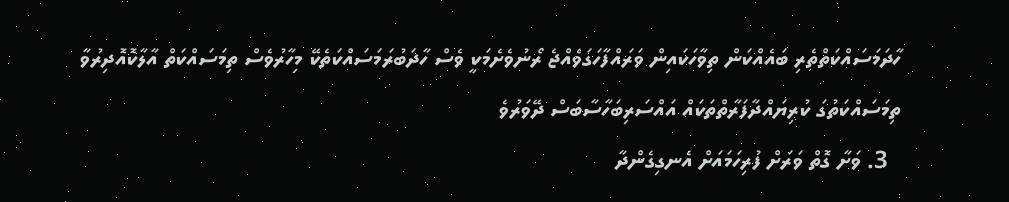ހާދަމަސައްކަތްތެރި ބައެއްކަން ތިވާހަކައިން ވަރައްފާހަގަވެއްޖެ ރޯނުވެށެމަކީ ވެސް ހާދަބުރަމަސައްކަތެކޭ މިހާރުވެސް ތިމަސައްކަތް އާލާކޮއޮދިރުވާ ތިމަސައްކަތުގަ ކުރިޔައްދާފަރާތްތަކައް އައްސަރިބަހާސާބަސް ދޭވަރުވެ
  3. ވަށާ ގޮތް ވަރަށް ފުރިހަމައަށް އެނގިގެންދާ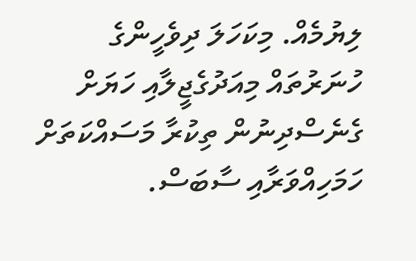ލިޔުމެއް. މިކަހަލަ ދިވެހީންގެ ހުނަރުތައް މިއަދުގެޖީލާއި ހަޔަށް ގެނެސްދިނުން ތިކުރާ މަސައްކަތަށް ހަމަހިއްވަރާއި ސާބަސް.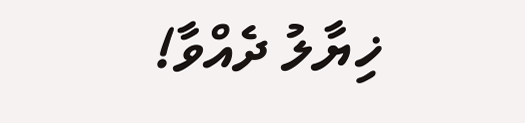ޚިޔާލު ދެއްވާ!